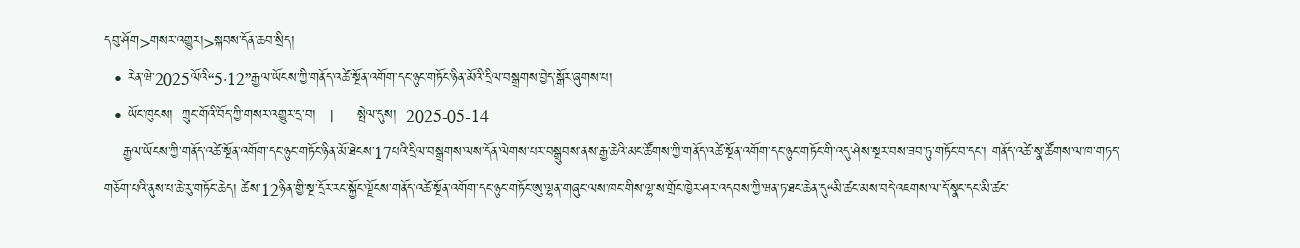དབུ་ཤོག>གསར་འགྱུར།>སྐབས་དོན་ཆབ་སྲིད།
  • རེན་ཝེ་2025ལོའི“5·12”རྒྱལ་ཡོངས་ཀྱི་གནོད་འཚེ་སྔོན་འགོག་དང་ཉུང་གཏོང་ཉིན་མོའི་དྲིལ་བསྒྲགས་བྱེད་སྒོར་ཞུགས་པ།
  • ཡོང་ཁུངས།  ཀྲུང་གོའི་བོད་ཀྱི་གསར་འགྱུར་དྲ་བ།   |     སྤེལ་དུས།  2025-05-14
    རྒྱལ་ཡོངས་ཀྱི་གནོད་འཚེ་སྔོན་འགོག་དང་ཉུང་གཏོང་ཉིན་མོ་ཐེངས་17པའི་དྲིལ་བསྒྲགས་ལས་དོན་ལེགས་པར་བསྒྲུབས་ནས་རྒྱ་ཆེའི་མང་ཚོགས་ཀྱི་གནོད་འཚེ་སྔོན་འགོག་དང་ཉུང་གཏོང་གི་འདུ་ཤེས་སྔར་བས་ཟབ་ཏུ་གཏོང་བ་དང་། གནོད་འཚེ་སྣ་ཚོགས་ལ་ཁ་གཏད་གཅོག་པའི་ནུས་པ་ཆེ་རུ་གཏོང་ཆེད། ཚེས་12ཉིན་གྱི་སྔ་དྲོར་རང་སྐྱོང་ལྗོངས་གནོད་འཚེ་སྔོན་འགོག་དང་ཉུང་གཏོང་ཨུ་ལྷན་གཞུང་ལས་ཁང་གིས་ལྷ་ས་གྲོང་ཁྱེར་ཤར་འདབས་ཀྱི་ཝན་ཏ་ཐང་ཆེན་དུ“མི་ཚང་མས་བདེ་འཇགས་ལ་དོ་སྣང་དང་མི་ཚང་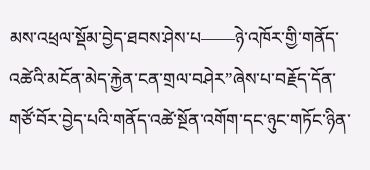མས་འཕྲལ་སྡོམ་བྱེད་ཐབས་ཤེས་པ——ཉེ་འཁོར་གྱི་གནོད་འཚེའི་མངོན་མེད་རྐྱེན་ངན་གྲལ་བཤེར”ཞེས་པ་བརྗོད་དོན་གཙོ་བོར་བྱེད་པའི་གནོད་འཚེ་སྔོན་འགོག་དང་ཉུང་གཏོང་ཉིན་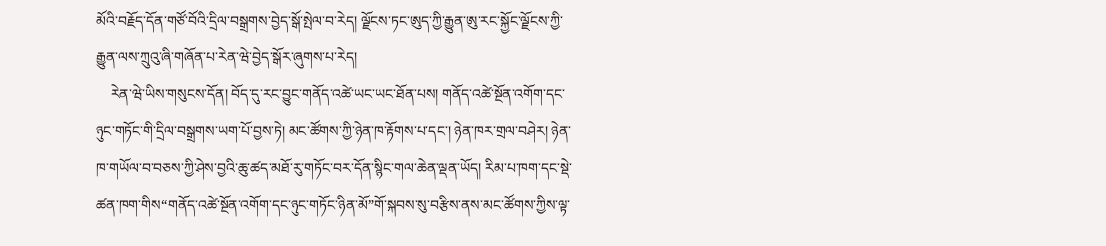མོའི་བརྗོད་དོན་གཙོ་བོའི་དྲིལ་བསྒྲགས་བྱེད་སྒོ་སྤེལ་བ་རེད། ལྗོངས་ཏང་ཨུད་ཀྱི་རྒྱུན་ཨུ་རང་སྐྱོང་ལྗོངས་ཀྱི་རྒྱུན་ལས་ཀྲུའུ་ཞི་གཞོན་པ་རེན་ཝེ་བྱེད་སྒོར་ཞུགས་པ་རེད།
    རེན་ཝེ་ཡིས་གསུངས་དོན། བོད་དུ་རང་བྱུང་གནོད་འཚེ་ཡང་ཡང་ཐོན་པས། གནོད་འཚེ་སྔོན་འགོག་དང་ཉུང་གཏོང་གི་དྲིལ་བསྒྲགས་ཡག་པོ་བྱས་ཏེ། མང་ཚོགས་ཀྱི་ཉེན་ཁ་རྟོགས་པ་དང་། ཉེན་ཁར་གྲལ་བཤེར། ཉེན་ཁ་གཡོལ་བ་བཅས་ཀྱི་ཤེས་བྱའི་ཆུ་ཚད་མཐོ་རུ་གཏོང་བར་དོན་སྙིང་གལ་ཆེན་ལྡན་ཡོད། རིམ་པ་ཁག་དང་སྡེ་ཚན་ཁག་གིས“གནོད་འཚེ་སྔོན་འགོག་དང་ཉུང་གཏོང་ཉིན་མོ”གོ་སྐབས་སུ་བརྩིས་ནས་མང་ཚོགས་ཀྱིས་ལྟ་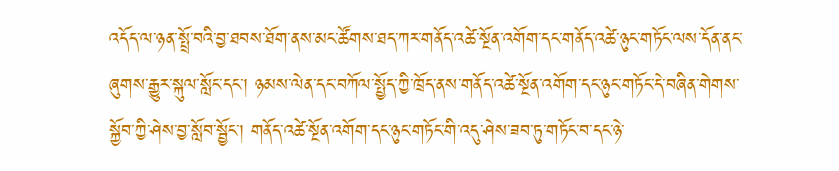འདོད་ལ་ཉན་སྤྲོ་བའི་བྱ་ཐབས་ཐོག་ནས་མང་ཚོགས་ཐད་ཀར་གནོད་འཚེ་སྔོན་འགོག་དང་གནོད་འཚེ་ཉུང་གཏོང་ལས་དོན་ནང་ཞུགས་རྒྱུར་སྐུལ་སློང་དང་། ཉམས་ལེན་དང་བཀོལ་སྤྱོད་ཀྱི་ཁྲོད་ནས་གནོད་འཚེ་སྔོན་འགོག་དང་ཉུང་གཏོང་དེ་བཞིན་གེགས་སྐྱོབ་ཀྱི་ཤེས་བྱ་སློབ་སྦྱོང་། གནོད་འཚེ་སྔོན་འགོག་དང་ཉུང་གཏོང་གི་འདུ་ཤེས་ཟབ་ཏུ་གཏོང་བ་དང་ཉེ་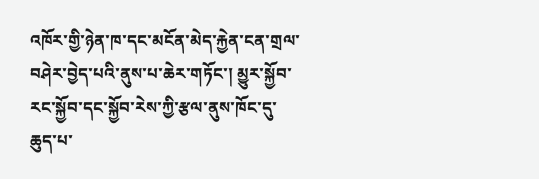འཁོར་གྱི་ཉེན་ཁ་དང་མངོན་མེད་རྐྱེན་ངན་གྲལ་བཤེར་བྱེད་པའི་ནུས་པ་ཆེར་གཏོང་། མྱུར་སྐྱོབ་རང་སྐྱོབ་དང་སྐྱོབ་རེས་ཀྱི་རྩལ་ནུས་ཁོང་དུ་ཆུད་པ་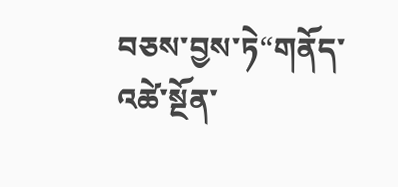བཅས་བྱས་ཏེ“གནོད་འཚེ་སྔོན་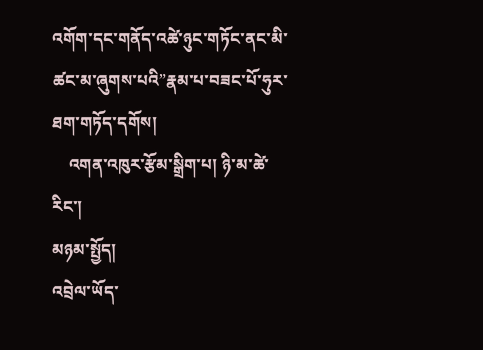འགོག་དང་གནོད་འཚེ་ཉུང་གཏོང་ནང་མི་ཚང་མ་ཞུགས་པའི”རྣམ་པ་བཟང་པོ་ཧུར་ཐག་གཏོད་དགོས།
    འགན་འཁུར་རྩོམ་སྒྲིག་པ། ཉི་མ་ཚེ་རིང་།
མཉམ་སྤྱོད།
འབྲེལ་ཡོད་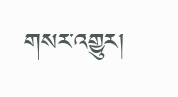གསར་འགྱུར།